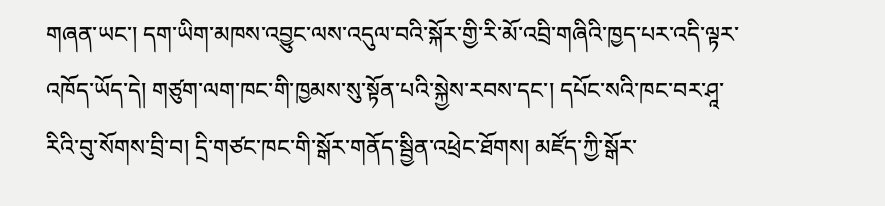གཞན་ཡང་། དག་ཡིག་མཁས་འབྱུང་ལས་འདུལ་བའི་སྐོར་གྱི་རི་མོ་འབྲི་གཞིའི་ཁྱད་པར་འདི་ལྟར་འཁོད་ཡོད་དེ། གཙུག་ལག་ཁང་གི་ཁྱམས་སུ་སྟོན་པའི་སྐྱེས་རབས་དང་། དཔོང་སའི་ཁང་བར་ཤཱ་རིའི་བུ་སོགས་བྲི་བ། དྲི་གཙང་ཁང་གི་སྒོར་གནོད་སྦྱིན་འཕྲེང་ཐོགས། མཛོད་ཀྱི་སྒོར་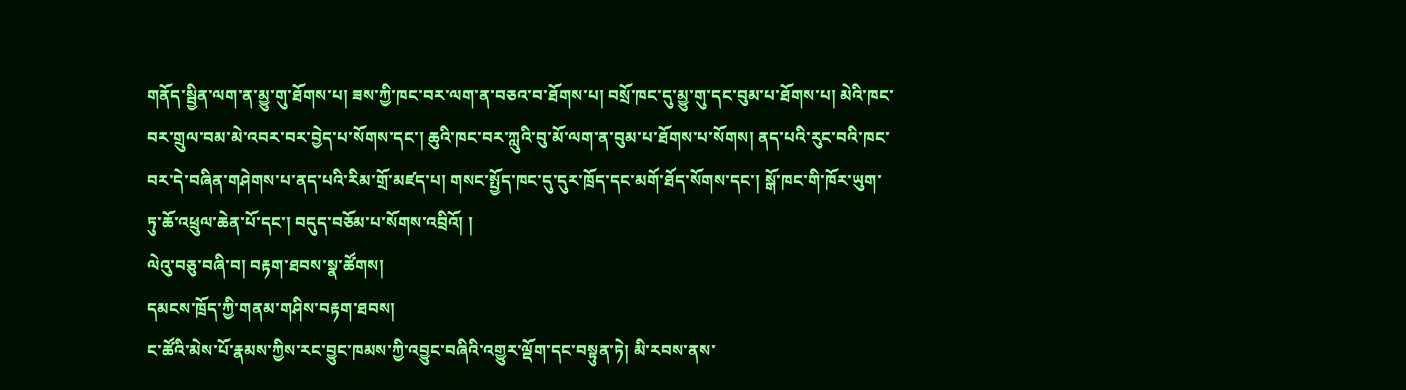གནོད་སྦྱིན་ལག་ན་མྱུ་གུ་ཐོགས་པ། ཟས་ཀྱི་ཁང་བར་ལག་ན་བཅའ་བ་ཐོགས་པ། བསྲོ་ཁང་དུ་མྱུ་གུ་དང་བུམ་པ་ཐོགས་པ། མེའི་ཁང་བར་གྲུལ་བམ་མེ་འབར་བར་བྱེད་པ་སོགས་དང་། ཆུའི་ཁང་བར་ཀླུའི་བུ་མོ་ལག་ན་བུམ་པ་ཐོགས་པ་སོགས། ནད་པའི་རུང་བའི་ཁང་བར་དེ་བཞིན་གཤེགས་པ་ནད་པའི་རིམ་གྲོ་མཛད་པ། གསང་སྤྱོད་ཁང་དུ་དུར་ཁྲོད་དང་མགོ་ཐོད་སོགས་དང་། སྒོ་ཁང་གི་ཁོར་ཡུག་ཏུ་ཆོ་འཕྲུལ་ཆེན་པོ་དང་། བདུད་བཅོམ་པ་སོགས་འབྲིའོ། །
ལེའུ་བཅུ་བཞི་བ། བརྟག་ཐབས་སྣ་ཚོགས།
དམངས་ཁྲོད་ཀྱི་གནམ་གཤིས་བརྟག་ཐབས།
ང་ཚོའི་མེས་པོ་རྣམས་ཀྱིས་རང་བྱུང་ཁམས་ཀྱི་འབྱུང་བཞིའི་འགྱུར་ལྡོག་དང་བསྟུན་ཏེ། མི་རབས་ནས་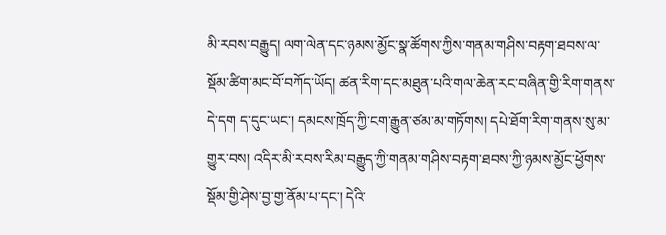མི་རབས་བརྒྱུད། ལག་ལེན་དང་ཉམས་མྱོང་སྣ་ཚོགས་ཀྱིས་གནམ་གཤིས་བརྟག་ཐབས་ལ་སྡོམ་ཚིག་མང་བོ་བཀོད་ཡོད། ཚན་རིག་དང་མཐུན་པའི་གལ་ཆེན་རང་བཞིན་གྱི་རིག་གནས་དེ་དག ད་དུང་ཡང་། དམངས་ཁྲོད་ཀྱི་ངག་རྒྱུན་ཙམ་མ་གཏོགས། དཔེ་ཐོག་རིག་གནས་སུ་མ་གྱུར་བས། འདིར་མི་རབས་རིམ་བརྒྱུད་ཀྱི་གནམ་གཤིས་བརྟག་ཐབས་ཀྱི་ཉམས་མྱོང་ཕྱོགས་སྡོམ་གྱི་ཤེས་བྱ་གྱ་ནོམ་པ་དང་། དེའི་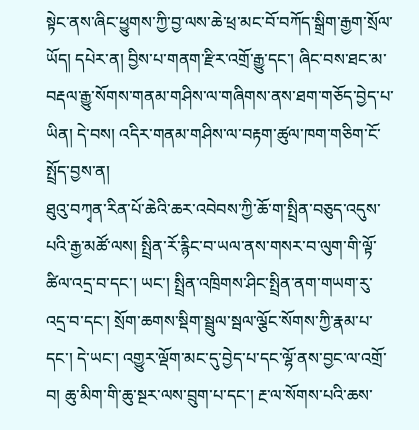སྟེང་ནས་ཞིང་ཕྱུགས་ཀྱི་བྱ་ལས་ཆེ་ཕྲ་མང་བོ་བཀོད་སྒྲིག་རྒྱག་སྲོལ་ཡོད། དཔེར་ན། བྱིས་པ་གནག་རྫིར་འགྲོ་རྒྱུ་དང་། ཞིང་བས་ཐང་མ་བརྡལ་རྒྱུ་སོགས་གནམ་གཤིས་ལ་གཞིགས་ནས་ཐག་གཅོད་བྱེད་པ་ཡིན། དེ་བས། འདིར་གནམ་གཤིས་ལ་བརྟག་ཚུལ་ཁག་གཅིག་ངོ་སྤྲོད་བྱས་ན།
ཐུའུ་བཀྭན་རིན་པོ་ཆེའི་ཆར་འབེབས་ཀྱི་ཆོ་ག་སྤྲིན་བཅུད་འདུས་པའི་རྒྱ་མཚོ་ལས། སྤྲིན་རོ་རྙིང་བ་ཡལ་ནས་གསར་བ་ལུག་གི་ལྟོ་ཚིལ་འདྲ་བ་དང་། ཡང་། སྤྲིན་འཁྲིགས་ཤིང་སྤྲིན་ནག་གཡག་རུ་འདྲ་བ་དང་། སྲོག་ཆགས་སྡིག་སྦྲུལ་སྦལ་ལྕོང་སོགས་ཀྱི་རྣམ་པ་དང་། དེ་ཡང་། འགྱུར་ལྡོག་མང་དུ་བྱེད་པ་དང་ལྷོ་ནས་བྱང་ལ་འགྲོ་བ། ཆུ་མིག་གི་ཆུ་སྔར་ལས་བྲུག་པ་དང་། རྔ་ལ་སོགས་པའི་ཆས་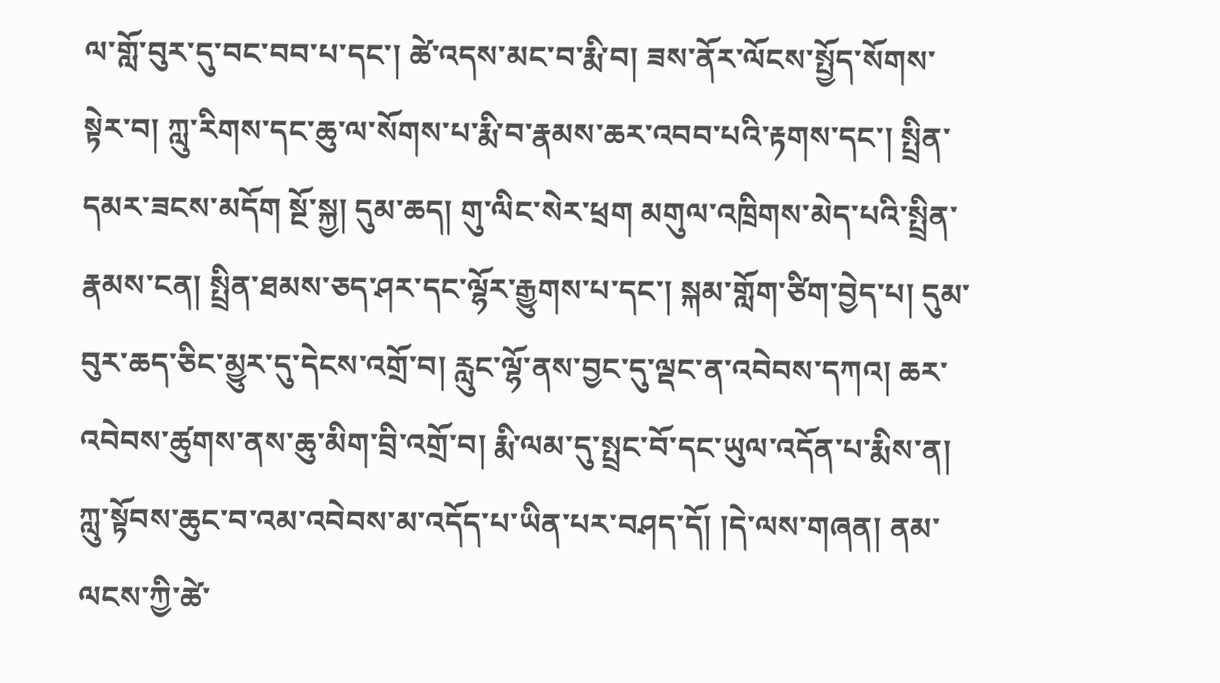ལ་གློ་བུར་དུ་བང་བབ་པ་དང་། ཚེ་འདས་མང་བ་རྨི་བ། ཟས་ནོར་ལོངས་སྤྱོད་སོགས་སྟེར་བ། ཀླུ་རིགས་དང་ཆུ་ལ་སོགས་པ་རྨི་བ་རྣམས་ཆར་འབབ་པའི་རྟགས་དང་། སྤྲིན་དམར་ཟངས་མདོག སྔོ་སྐྱ། དུམ་ཆད། གུ་ལིང་སེར་ཕྲག མགུལ་འཁྲིགས་མེད་པའི་སྤྲིན་རྣམས་ངན། སྤྲིན་ཐམས་ཅད་ཤར་དང་ལྷོར་རྒྱུགས་པ་དང་། སྐམ་གློག་ཙིག་བྱེད་པ། དུམ་བུར་ཆད་ཅིང་མྱུར་དུ་དེངས་འགྲོ་བ། རླུང་ལྷོ་ནས་བྱང་དུ་ལྡང་ན་འབེབས་དཀའ། ཆར་འབེབས་ཚུགས་ནས་ཆུ་མིག་བྲི་འགྲོ་བ། རྨི་ལམ་དུ་སྤྲང་བོ་དང་ཡུལ་འདོན་པ་རྨིས་ན། ཀླུ་སྟོབས་ཆུང་བ་འམ་འབེབས་མ་འདོད་པ་ཡིན་པར་བཤད་དོ། །དེ་ལས་གཞན། ནམ་ལངས་ཀྱི་ཚེ་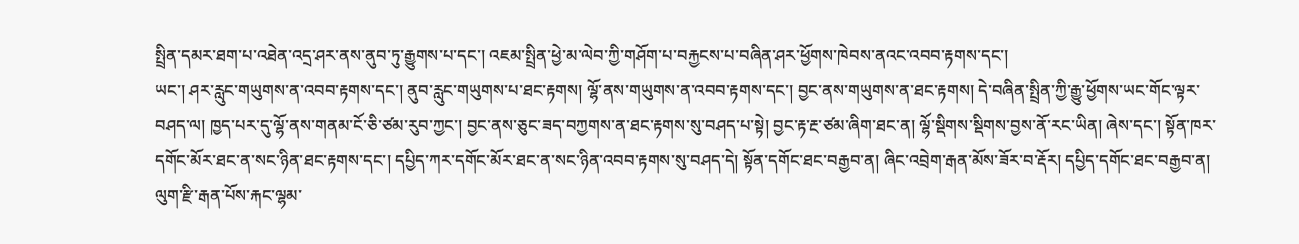སྤྲིན་དམར་ཐག་པ་འཐེན་འདྲ་ཤར་ནས་ནུབ་ཏུ་རྒྱུགས་པ་དང་། འཇམ་སྤྲིན་ཕྱེ་མ་ལེབ་ཀྱི་གཤོག་པ་བརྐྱངས་པ་བཞིན་ཤར་ཕྱོགས་ཁེབས་ནའང་འབབ་རྟགས་དང་།
ཡང་། ཤར་རླུང་གཡུགས་ན་འབབ་རྟགས་དང་། ནུབ་རླུང་གཡུགས་པ་ཐང་རྟགས། ལྷོ་ནས་གཡུགས་ན་འབབ་རྟགས་དང་། བྱང་ནས་གཡུགས་ན་ཐང་རྟགས། དེ་བཞིན་སྤྲིན་ཀྱི་རྒྱུ་ཕྱོགས་ཡང་གོང་ལྟར་བཤད་ལ། ཁྱད་པར་དུ་ལྷོ་ནས་གནམ་ངོ་ཅི་ཙམ་རུབ་ཀྱང་། བྱང་ནས་ཅུང་ཟད་བཀྱགས་ན་ཐང་རྟགས་སུ་བཤད་པ་སྟེ། བྱང་རྟ་རྔ་ཙམ་ཞིག་ཐང་ན། ལྷོ་སྡིགས་སྡིགས་བྱས་ནོ་རང་ཡིན། ཞེས་དང་། སྟོན་ཁར་དགོང་མོར་ཐང་ན་སང་ཉིན་ཐང་རྟགས་དང་། དཔྱིད་ཀར་དགོང་མོར་ཐང་ན་སང་ཉིན་འབབ་རྟགས་སུ་བཤད་དེ། སྟོན་དགོང་ཐང་བརྒྱབ་ན། ཞིང་འབྲེག་རྒན་མོས་ཟོར་བ་རྡོར། དཔྱིད་དགོང་ཐང་བརྒྱབ་ན། ལུག་རྫི་རྒན་པོས་རྐང་ལྷམ་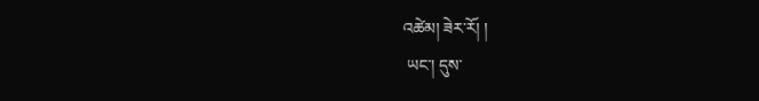འཚེམ། ཟེར་རོ། །
 ཡང་། དུས་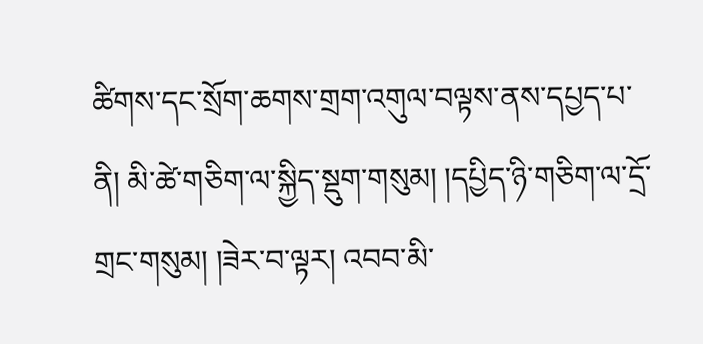ཚིགས་དང་སྲོག་ཆགས་གྲག་འགུལ་བལྟས་ནས་དཔྱད་པ་ནི། མི་ཚེ་གཅིག་ལ་སྐྱིད་སྡུག་གསུམ། །དཔྱིད་ཉི་གཅིག་ལ་དྲོ་གྲང་གསུམ། །ཟེར་བ་ལྟར། འབབ་མི་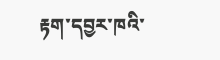རྟག་དབྱར་ཁའི་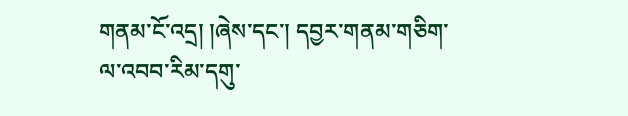གནམ་ངོ་འདྲ། །ཞེས་དང་། དབྱར་གནམ་གཅིག་ལ་འབབ་རིམ་དགུ་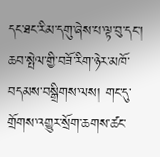དང་ཐང་རིམ་དགུ་ཞེས་པ་ལྟ་བུ་དང་། ཆབ་སྤེལ་གྱི་བཟོ་རིག་ཉེར་མཁོ་བདམས་བསྒྲིགས་ལས། གང་དུ་གྲོགས་འགྱུར་སྲོག་ཆགས་ཚང་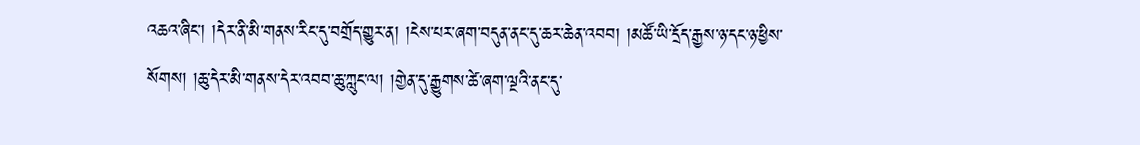འཆའ་ཞིང་། །དེར་ནི་མི་གནས་རིང་དུ་བགྲོད་གྱུར་ན། །ངེས་པར་ཞག་བདུན་ནང་དུ་ཆར་ཆེན་འབབ། །མཚོ་ཡི་དྲོད་རྒྱས་ཉ་དང་ཉ་ཕྱིས་སོགས། །ཆུ་དེར་མི་གནས་དེར་འབབ་ཆུ་ཀླུང་ལ། །གྱེན་དུ་རྒྱུགས་ཚེ་ཞག་ལྔའི་ནང་དུ་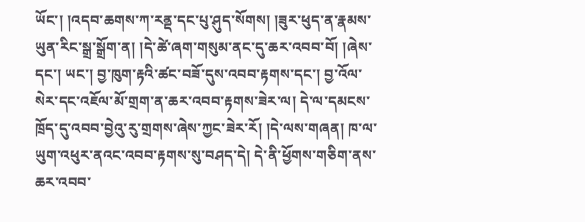ཡོང་། །འདབ་ཆགས་ཀ་རནྡ་དང་པུ་ཤུད་སོགས། །ཟུར་ཕུད་ན་རྣམས་ཡུན་རིང་སྒྲ་སྒྲོག་ན། །དེ་ཚེ་ཞག་གསུམ་ནང་དུ་ཆར་འབབ་བོ། །ཞེས་དང་། ཡང་། བྱ་ཁུག་རྟའི་ཚང་བཟོ་དུས་འབབ་རྟགས་དང་། བྱ་འོལ་སེར་དང་འཇོལ་མོ་གྲག་ན་ཆར་འབབ་རྟགས་ཟེར་ལ། དེ་ལ་དམངས་ཁྲོད་དུ་འབབ་བྱེའུ་རུ་གྲགས་ཞེས་ཀྱང་ཟེར་རོ། །དེ་ལས་གཞན། ཁ་ལ་ཡུག་འཕུར་ནའང་འབབ་རྟགས་སུ་བཤད་དེ། དེ་ནི་ཕྱོགས་གཅིག་ནས་ཆར་འབབ་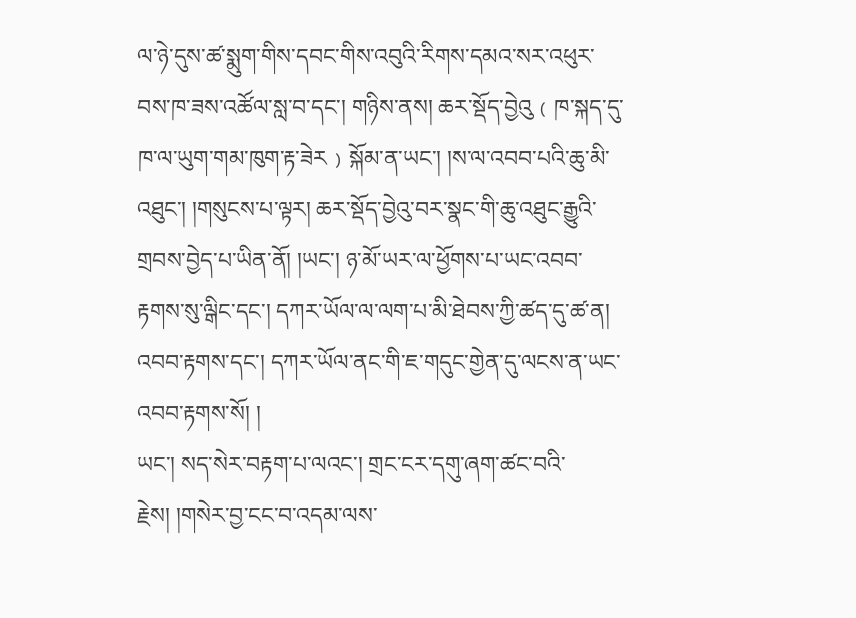ལ་ཉེ་དུས་ཚ་སྨུག་གིས་དབང་གིས་འབུའི་རིགས་དམའ་སར་འཕུར་བས་ཁ་ཟས་འཚོལ་སླ་བ་དང་། གཉིས་ནས། ཆར་སྡོད་བྱེའུ﹙ཁ་སྐད་དུ་ཁ་ལ་ཡུག་གམ་ཁུག་རྟ་ཟེར﹚སྐོམ་ན་ཡང་། །ས་ལ་འབབ་པའི་ཆུ་མི་འཐུང་། །གསུངས་པ་ལྟར། ཆར་སྡོད་བྱེའུ་བར་སྣང་གི་ཆུ་འཐུང་རྒྱུའི་གྲབས་བྱེད་པ་ཡིན་ནོ། །ཡང་། ཉ་མོ་ཡར་ལ་ཕྱོགས་པ་ཡང་འབབ་རྟགས་སུ་ལྒིང་དང་། དཀར་ཡོལ་ལ་ལག་པ་མི་ཐེབས་ཀྱི་ཚད་དུ་ཚ་ན། འབབ་རྟགས་དང་། དཀར་ཡོལ་ནང་གི་ཇ་གདུང་གྱེན་དུ་ལངས་ན་ཡང་འབབ་རྟགས་སོ། །
ཡང་། སད་སེར་བརྟག་པ་ལའང་། གྲང་ངར་དགུ་ཞག་ཚང་བའི་རྗེས། །གསེར་བྱ་ངང་བ་འདམ་ལས་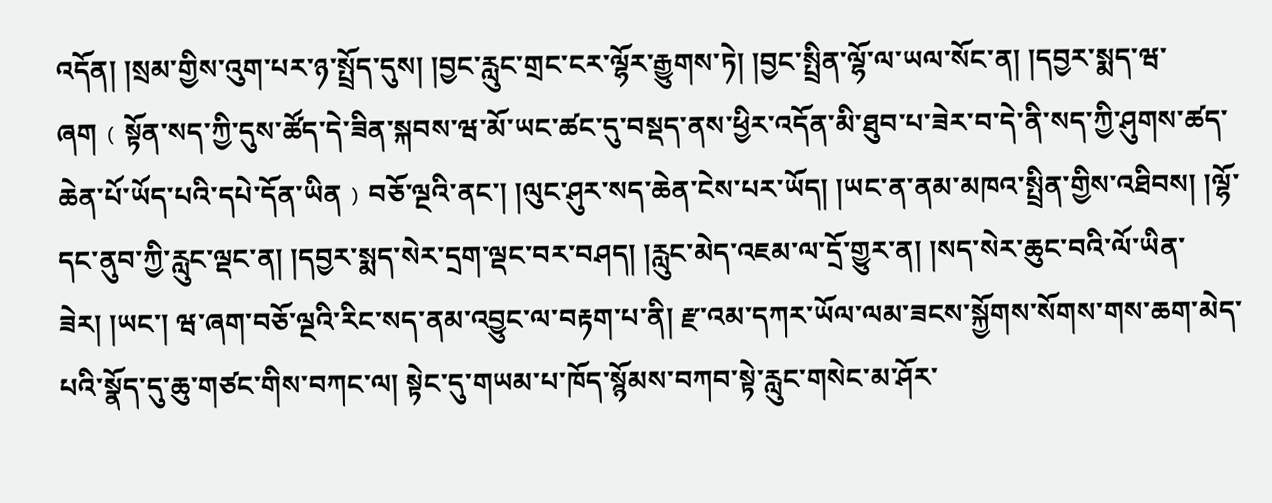འདོན། །སྲམ་གྱིས་འུག་པར་ཉ་སྤྲོད་དུས། །བྱང་རླུང་གྲང་ངར་ལྷོར་རྒྱུགས་ཏེ། །བྱང་སྤྲིན་ལྷོ་ལ་ཡལ་སོང་ན། །དབྱར་སྨད་ཝ་ཞག﹙སྟོན་སད་ཀྱི་དུས་ཚོད་དེ་ཟིན་སྐབས་ཝ་མོ་ཡང་ཚང་དུ་བསྡད་ནས་ཕྱིར་འདོན་མི་ཐུབ་པ་ཟེར་བ་དེ་ནི་སད་ཀྱི་ཤུགས་ཚད་ཆེན་པོ་ཡོད་པའི་དཔེ་དོན་ཡིན﹚བཅོ་ལྔའི་ནང་། །ལུང་ཤུར་སད་ཆེན་ངེས་པར་ཡོད། །ཡང་ན་ནམ་མཁའ་སྤྲིན་གྱིས་འཐིབས། །ལྷོ་དང་ནུབ་ཀྱི་རླུང་ལྡང་ན། །དབྱར་སྨད་སེར་དྲག་ལྡང་བར་བཤད། །རླུང་མེད་འཇམ་ལ་དྲོ་གྱུར་ན། །སད་སེར་ཆུང་བའི་ལོ་ཡིན་ཟེར། །ཡང་། ཝ་ཞག་བཅོ་ལྔའི་རིང་སད་ནམ་འབྱུང་ལ་བརྟག་པ་ནི། རྫ་འམ་དཀར་ཡོལ་ལམ་ཟངས་སྐྱོགས་སོགས་གས་ཆག་མེད་པའི་སྣོད་དུ་ཆུ་གཙང་གིས་བཀང་ལ། སྟེང་དུ་གཡམ་པ་ཁོད་སྙོམས་བཀབ་སྟེ་རླུང་གསེང་མ་ཤོར་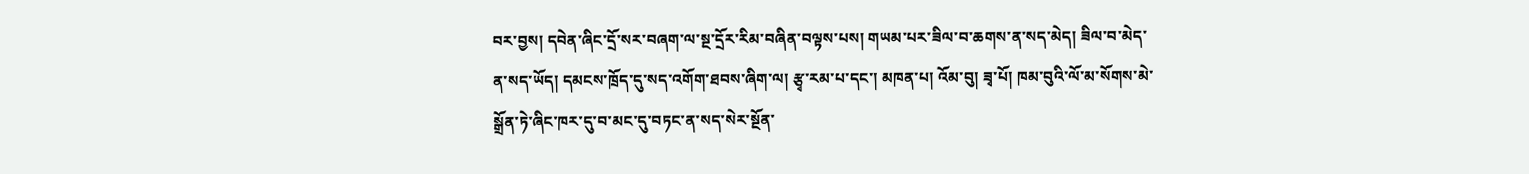བར་བྱས། དབེན་ཞིང་དྲོ་སར་བཞག་ལ་སྔ་དྲོར་རིམ་བཞིན་བལྟས་པས། གཡམ་པར་ཟིལ་བ་ཆགས་ན་སད་མེད། ཟིལ་བ་མེད་ན་སད་ཡོད། དམངས་ཁྲོད་དུ་སད་འགོག་ཐབས་ཞིག་ལ། རྩྭ་རམ་པ་དང་། མཁན་པ། འོམ་བུ། ཟྭ་པོ། ཁམ་བུའི་ལོ་མ་སོགས་མེ་སྒྲོན་ཏེ་ཞིང་ཁར་དུ་བ་མང་དུ་བཏང་ན་སད་སེར་སྔོན་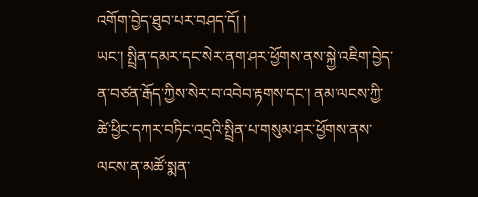འགོག་བྱེད་ཐུབ་པར་བཤད་དོ། །
ཡང་། སྤྲིན་དམར་དང་སེར་ནག་ཤར་ཕྱོགས་ནས་སྐྱེ་འཇིག་བྱེད་ན་བཙན་རྒོད་ཀྱིས་སེར་བ་འབེབ་རྟགས་དང་། ནམ་ལངས་ཀྱི་ཚེ་ཕྱིང་དཀར་བཏིང་འདྲའི་སྤྲིན་པ་གསུམ་ཤར་ཕྱོགས་ནས་ལངས་ན་མཚོ་སྨན་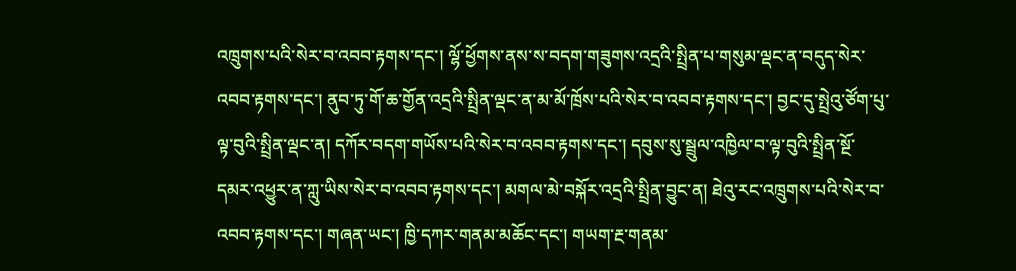འཁྲུགས་པའི་སེར་བ་འབབ་རྟགས་དང་། ལྷོ་ཕྱོགས་ནས་ས་བདག་གཟུགས་འདྲའི་སྤྲིན་པ་གསུམ་ལྡང་ན་བདུད་སེར་འབབ་རྟགས་དང་། ནུབ་ཏུ་གོ་ཆ་གྱོན་འདྲའི་སྤྲིན་ལྡང་ན་མ་མོ་ཁྲོས་པའི་སེར་བ་འབབ་རྟགས་དང་། བྱང་དུ་སྤྲེའུ་ཙོག་པུ་ལྟ་བུའི་སྤྲིན་ལྡང་ན། དཀོར་བདག་གཡོས་པའི་སེར་བ་འབབ་རྟགས་དང་། དབུས་སུ་སྦྲུལ་འཁྱིལ་བ་ལྟ་བུའི་སྤྲིན་སྔོ་དམར་འཕྱུར་ན་ཀླུ་ཡིས་སེར་བ་འབབ་རྟགས་དང་། མགལ་མེ་བསྐོར་འདྲའི་སྤྲིན་བྱུང་ན། ཐེའུ་རང་འཁྲུགས་པའི་སེར་བ་འབབ་རྟགས་དང་། གཞན་ཡང་། ཁྱི་དཀར་གནམ་མཆོང་དང་། གཡག་རྔ་གནམ་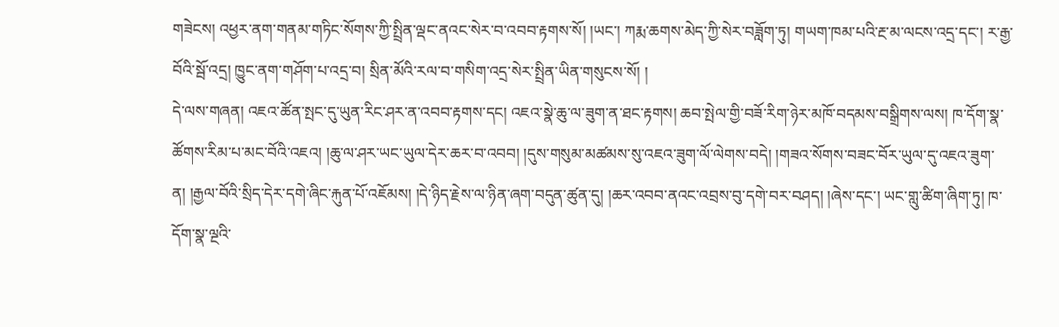གཟེངས། འཕྱར་ནག་གནམ་གཏིང་སོགས་ཀྱི་སྤྲིན་ལྡང་ནའང་སེར་བ་འབབ་རྟགས་སོ། །ཡང་། ཀརྨ་ཆགས་མེད་ཀྱི་སེར་བཟློག་ཏུ། གཡག་ཁམ་པའི་རྔ་མ་ལངས་འདྲ་དང་། ར་རྒྱ་བོའི་སྦོ་འདྲ། ཁྱུང་ནག་གཤོག་པ་འདྲ་བ། སྲིན་མོའི་རལ་བ་གསིག་འདྲ་སེར་སྤྲིན་ཡིན་གསུངས་སོ། །
དེ་ལས་གཞན། འཇའ་ཚོན་སྤང་དུ་ཡུན་རིང་ཤར་ན་འབབ་རྟགས་དང། འཇའ་སྣེ་ཆུ་ལ་ཟུག་ན་ཐང་རྟགས། ཆབ་སྤེལ་གྱི་བཟོ་རིག་ཉེར་མཁོ་བདམས་བསྒྲིགས་ལས། ཁ་དོག་སྣ་ཚོགས་རིམ་པ་མང་བོའི་འཇའ། །ཆུ་ལ་ཤར་ཡང་ཡུལ་དེར་ཆར་བ་འབབ། །དུས་གསུམ་མཚམས་སུ་འཇའ་ཟུག་ལོ་ལེགས་བདེ། །གཟའ་སོགས་བཟང་བོར་ཡུལ་དུ་འཇའ་ཟུག་ན། །རྒྱལ་བོའི་སྲིད་དེར་དགེ་ཞིང་རྐུན་པོ་འཇོམས། །དེ་ཉིད་རྗེས་ལ་ཉིན་ཞག་བདུན་ཚུན་དུ། །ཆར་འབབ་ནའང་འབྲས་བུ་དགེ་བར་བཤད། །ཞེས་དང་། ཡང་གླུ་ཚིག་ཞིག་ཏུ། ཁ་དོག་སྣ་ལྔའི་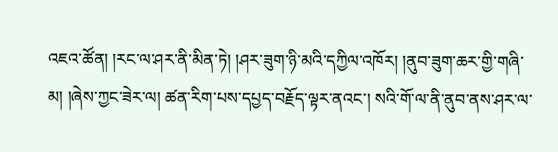འཇའ་ཚོན། །རང་ལ་ཤར་ནི་མིན་ཏེ། །ཤར་ཟུག་ཉི་མའི་དཀྱིལ་འཁོར། །ནུབ་ཟུག་ཆར་གྱི་གཞི་མ། །ཞེས་ཀྱང་ཟེར་ལ། ཚན་རིག་པས་དཔྱད་བརྗོད་ལྟར་ནའང་། སའི་གོ་ལ་ནི་ནུབ་ནས་ཤར་ལ་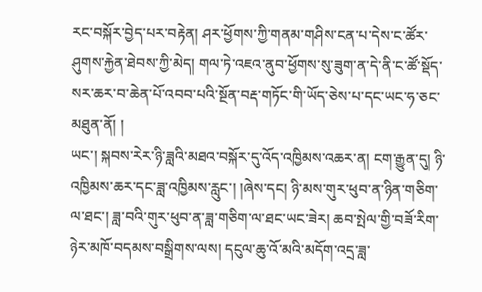རང་བསྐོར་བྱེད་པར་བརྟེན། ཤར་ཕྱོགས་ཀྱི་གནམ་གཤིས་ངན་པ་དེས་ང་ཚོར་ཤུགས་རྐྱེན་ཐེབས་ཀྱི་མེད། གལ་ཏེ་འཇའ་ནུབ་ཕྱོགས་སུ་ཟུག་ན་དེ་ནི་ང་ཚོ་སྡོད་སར་ཆར་བ་ཆེན་པོ་འབབ་པའི་སྔོན་བརྡ་གཏོང་གི་ཡོད་ཅེས་པ་དང་ཡང་ཧ་ཅང་མཐུན་ནོ། །
ཡང་། སྐབས་རེར་ཉི་ཟླའི་མཐའ་བསྐོར་དུ་འོད་འཁྱིམས་འཆར་ན། ངག་རྒྱུན་དུ། ཉི་འཁྱིམས་ཆར་དང་ཟླ་འཁྱིམས་རླུང་། །ཞེས་དང། ཉི་མས་གུར་ཕུབ་ན་ཉིན་གཅིག་ལ་ཐང་། ཟླ་བའི་གུར་ཕུབ་ན་ཟླ་གཅིག་ལ་ཐང་ཡང་ཟེར། ཆབ་སྤེལ་གྱི་བཟོ་རིག་ཉེར་མཁོ་བདམས་བསྒྲིགས་ལས། དངུལ་ཆུ་འོ་མའི་མདོག་འདྲ་ཟླ་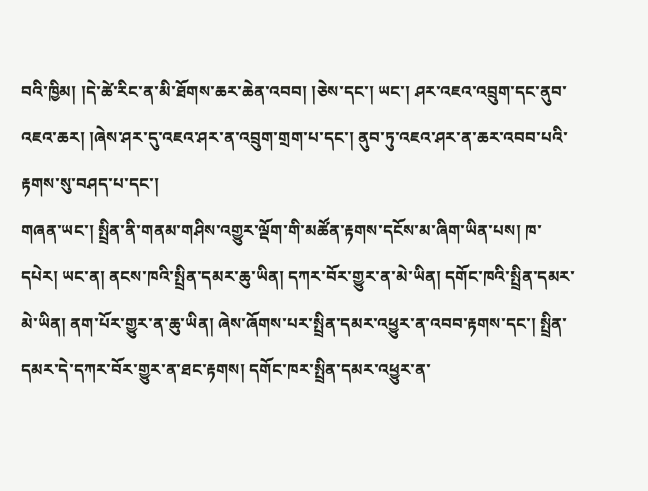བའི་ཁྱིམ། །དེ་ཚེ་རིང་ན་མི་ཐོགས་ཆར་ཆེན་འབབ། །ཅེས་དང་། ཡང་། ཤར་འཇའ་འབྲུག་དང་ནུབ་འཇའ་ཆར། །ཞེས་ཤར་དུ་འཇའ་ཤར་ན་འབྲུག་གྲག་པ་དང་། ནུབ་ཏུ་འཇའ་ཤར་ན་ཆར་འབབ་པའི་རྟགས་སུ་བཤད་པ་དང་།
གཞན་ཡང་། སྤྲིན་ནི་གནམ་གཤིས་འགྱུར་ལྡོག་གི་མཚོན་རྟགས་དངོས་མ་ཞིག་ཡིན་པས། ཁ་དཔེར། ཡང་ན། ནངས་ཁའི་སྤྲིན་དམར་ཆུ་ཡིན། དཀར་བོར་གྱུར་ན་མེ་ཡིན། དགོང་ཁའི་སྤྲིན་དམར་མེ་ཡིན། ནག་པོར་གྱུར་ན་ཆུ་ཡིན། ཞེས་ཞོགས་པར་སྤྲིན་དམར་འཕྱུར་ན་འབབ་རྟགས་དང་། སྤྲིན་དམར་དེ་དཀར་བོར་གྱུར་ན་ཐང་རྟགས། དགོང་ཁར་སྤྲིན་དམར་འཕྱུར་ན་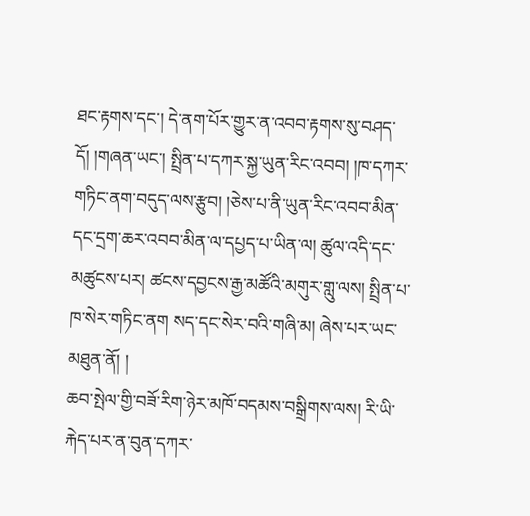ཐང་རྟགས་དང་། དེ་ནག་པོར་གྱུར་ན་འབབ་རྟགས་སུ་བཤད་དོ། །གཞན་ཡང་། སྤྲིན་པ་དཀར་སྐྱ་ཡུན་རིང་འབབ། །ཁ་དཀར་གཏིང་ནག་བདུད་ལས་རྩུབ། །ཅེས་པ་ནི་ཡུན་རིང་འབབ་མིན་དང་དྲག་ཆར་འབབ་མིན་ལ་དཔྱད་པ་ཡིན་ལ། ཚུལ་འདི་དང་མཚུངས་པར། ཚངས་དབྱངས་རྒྱ་མཚོའི་མགུར་གླུ་ལས། སྤྲིན་པ་ཁ་སེར་གཏིང་ནག སད་དང་སེར་བའི་གཞི་མ། ཞེས་པར་ཡང་མཐུན་ནོ། །
ཆབ་སྤེལ་གྱི་བཟོ་རིག་ཉེར་མཁོ་བདམས་བསྒྲིགས་ལས། རི་ཡི་རྐེད་པར་ན་བུན་དཀར་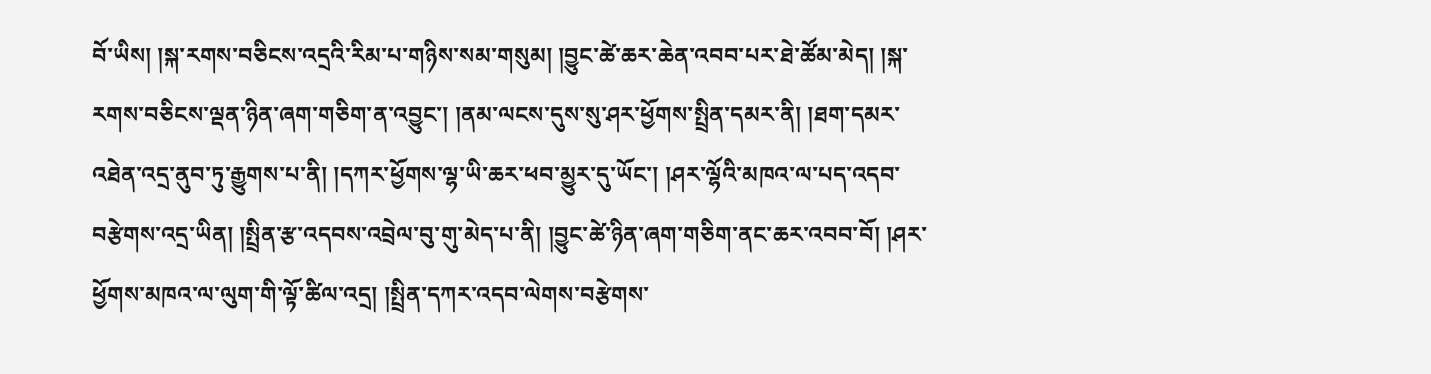བོ་ཡིས། །སྐ་རགས་བཅིངས་འདྲའི་རིམ་པ་གཉིས་སམ་གསུམ། །བྱུང་ཚེ་ཆར་ཆེན་འབབ་པར་ཐེ་ཚོམ་མེད། །སྐ་རགས་བཅིངས་ལྡན་ཉིན་ཞག་གཅིག་ན་འབྱུང་། །ནམ་ལངས་དུས་སུ་ཤར་ཕྱོགས་སྤྲིན་དམར་ནི། །ཐག་དམར་འཐེན་འདྲ་ནུབ་ཏུ་རྒྱུགས་པ་ནི། །དཀར་ཕྱོགས་ལྷ་ཡི་ཆར་ཕབ་མྱུར་དུ་ཡོང་། །ཤར་ལྷོའི་མཁའ་ལ་པད་འདབ་བརྩེགས་འདྲ་ཡིན། །སྤྲིན་རྩ་འདབས་འབྲེལ་བུ་གུ་མེད་པ་ནི། །བྱུང་ཚེ་ཉིན་ཞག་གཅིག་ནང་ཆར་འབབ་བོ། །ཤར་ཕྱོགས་མཁའ་ལ་ལུག་གི་ལྟོ་ཚིལ་འདྲ། །སྤྲིན་དཀར་འདབ་ལེགས་བརྩེགས་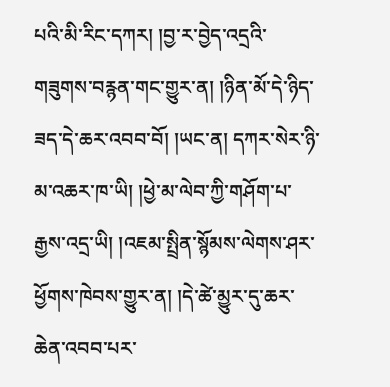པའི་མི་རིང་དཀར། །བྱ་ར་བྱེད་འདྲའི་གཟུགས་བརྙན་གང་གྱུར་ན། །ཉིན་མོ་དེ་ཉིད་ཟད་དེ་ཆར་འབབ་བོ། །ཡང་ན། དཀར་སེར་ཉི་མ་འཆར་ཁ་ཡི། །ཕྱེ་མ་ལེབ་ཀྱི་གཤོག་པ་རྒྱས་འདྲ་ཡི། །འཇམ་སྤྲིན་སྙོམས་ལེགས་ཤར་ཕྱོགས་ཁེབས་གྱུར་ན། །དེ་ཚེ་མྱུར་དུ་ཆར་ཆེན་འབབ་པར་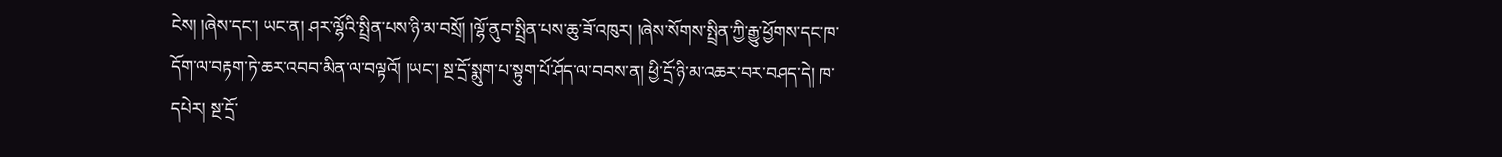ངེས། །ཞེས་དང་། ཡང་ན། ཤར་ལྷོའི་སྤྲིན་པས་ཉི་མ་བསྲོ། །ལྷོ་ནུབ་སྤྲིན་པས་ཆུ་ཟོ་འཁུར། །ཞེས་སོགས་སྤྲིན་ཀྱི་རྒྱུ་ཕྱོགས་དང་ཁ་དོག་ལ་བརྟག་ཏེ་ཆར་འབབ་མིན་ལ་བལྟའོ། །ཡང་། སྔ་དྲོ་སྨུག་པ་སྟུག་པོ་ཤོད་ལ་བབས་ན། ཕྱི་དྲོ་ཉི་མ་འཆར་བར་བཤད་དེ། ཁ་དཔེར། སྔ་དྲོ་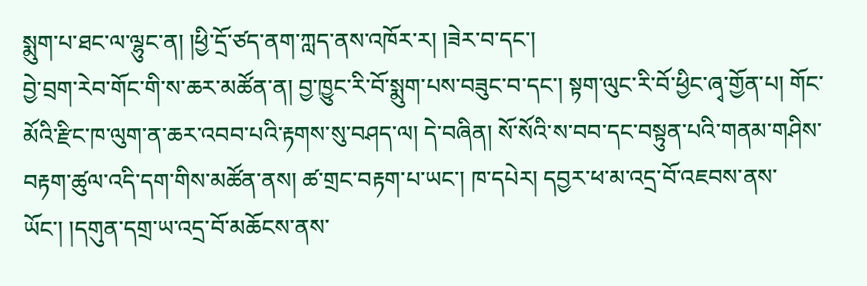སྨུག་པ་ཐང་ལ་ལྷུང་ན། །ཕྱི་དྲོ་ཙད་ནག་ཀླད་ནས་འཁོར་ར། །ཟེར་བ་དང་།
བྱེ་བྲག་རེབ་གོང་གི་ས་ཆར་མཚོན་ན། བྱ་ཁྱུང་རི་བོ་སྨུག་པས་བཟུང་བ་དང་། སྟག་ལུང་རི་བོ་ཕྱིང་ཞྭ་གྱོན་པ། གོང་མོའི་རྫིང་ཁ་ལུག་ན་ཆར་འབབ་པའི་རྟགས་སུ་བཤད་ལ། དེ་བཞིན། སོ་སོའི་ས་བབ་དང་བསྟུན་པའི་གནམ་གཤིས་བརྟག་ཚུལ་འདི་དག་གིས་མཚོན་ནས། ཚ་གྲང་བརྟག་པ་ཡང་། ཁ་དཔེར། དབྱར་ཕ་མ་འདྲ་བོ་འཇབས་ནས་ཡོང་། །དགུན་དགྲ་ཡ་འདྲ་བོ་མཆོངས་ནས་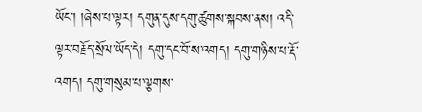ཡོང་། །ཞེས་པ་ལྟར། དགུན་དུས་དགུ་ཚུགས་སྐབས་ནས། འདི་ལྟར་བརྗོད་སྲོལ་ཡོད་དེ། དགུ་དང་བོ་ས་འགད། དགུ་གཉིས་པ་རྡོ་འགད། དགུ་གསུམ་པ་ལྕགས་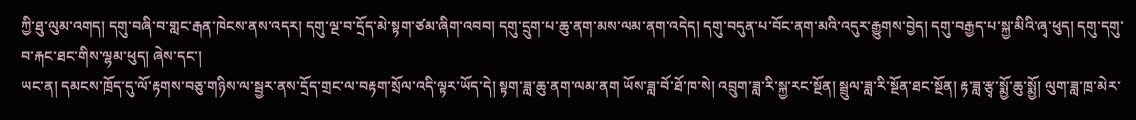ཀྱི་ཐུ་ལུམ་འགད། དགུ་བཞི་བ་གླང་རྒན་ཁེངས་ནས་འདར། དགུ་ལྔ་བ་དྲོད་མེ་སྟག་ཙམ་ཞིག་འབབ། དགུ་དྲུག་པ་ཆུ་ནག་མས་ལམ་ནག་འདེད། དགུ་བདུན་པ་བོང་ནག་མའི་འདུར་རྒྱུགས་བྱེད། དགུ་བརྒྱད་པ་སྐྱ་མིའི་ཞྭ་ཕུད། དགུ་དགུ་བ་རྐང་ཐང་གིས་ལྷམ་ཕུད། ཞེས་དང་།
ཡང་ན། དམངས་ཁྲོད་དུ་ལོ་རྟགས་བཅུ་གཉིས་ལ་སྦྱར་ནས་དྲོད་གྲང་ལ་བརྟག་སྲོལ་འདི་ལྟར་ཡོད་དེ། སྟག་ཟླ་ཆུ་ནག་ལམ་ནག ཡོས་ཟླ་བོ་ཐོ་ཁ་སེ། འབྲུག་ཟླ་རི་སྐྱ་རང་སྔོན། སྦྲུལ་ཟླ་རི་སྔོན་ཐང་སྔོན། རྟ་ཟླ་རྩྭ་སྨྱོ་ཆུ་སྨྱོ། ལུག་ཟླ་ཁྲ་མེར་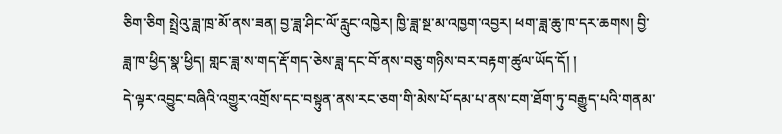ཅིག་ཅིག སྤྲེའུ་ཟླ་ཁྲ་མོ་ནས་ཟན། བྱ་ཟླ་ཤིང་ལོ་རླུང་འཁྱེར། ཁྱི་ཟླ་སྔ་མ་འཁྱག་འབྱར། ཕག་ཟླ་ཆུ་ཁ་དར་ཆགས། བྱི་ཟླ་ཁ་ཕྱིད་སྣ་ཕྱིད། གླང་ཟླ་ས་གད་རྡོ་གད་ཅེས་ཟླ་དང་བོ་ནས་བཅུ་གཉིས་བར་བརྟག་ཚུལ་ཡོད་དོ། །
དེ་ལྟར་འབྱུང་བཞིའི་འགྱུར་འགྲོས་དང་བསྟུན་ནས་རང་ཅག་གི་མེས་པོ་དམ་པ་ནས་ངག་ཐོག་ཏུ་བརྒྱུད་པའི་གནམ་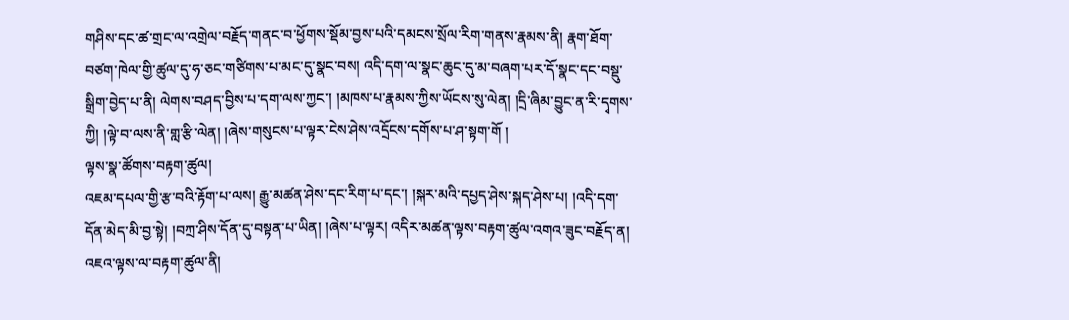གཤིས་དང་ཚ་གྲང་ལ་འགྲེལ་བརྗོད་གནང་བ་ཕྱོགས་སྡོམ་བྱས་པའི་དམངས་སྲོལ་རིག་གནས་རྣམས་ནི། རྣག་ཐོག་བཙག་ཁེལ་གྱི་ཚུལ་དུ་ཧ་ཅང་གཙིགས་པ་མང་དུ་སྣང་བས། འདི་དག་ལ་སྣང་ཆུང་དུ་མ་བཞག་པར་དོ་སྣང་དང་བསྡུ་སྒྲིག་བྱེད་པ་ནི། ལེགས་བཤད་བྱིས་པ་དག་ལས་ཀྱང་། །མཁས་པ་རྣམས་ཀྱིས་ཡོངས་སུ་ལེན། །དྲི་ཞིམ་བྱུང་ན་རི་དྭགས་ཀྱི། །ལྟེ་བ་ལས་ནི་གླ་རྩི་ལེན། །ཞེས་གསུངས་པ་ལྟར་ངེས་ཤེས་འདྲོངས་དགོས་པ་ཤ་སྟག་གོ །
ལྟས་སྣ་ཚོགས་བརྟག་ཚུལ།
འཇམ་དཔལ་གྱི་རྩ་བའི་རྟོག་པ་ལས། རྒྱུ་མཚན་ཤེས་དང་རིག་པ་དང་། །སྐར་མའི་དཔྱད་ཤེས་སྐད་ཤེས་པ། །འདི་དག་དོན་མེད་མི་བྱ་སྟེ། །བཀྲ་ཤིས་དོན་དུ་བསྟན་པ་ཡིན། །ཞེས་པ་ལྟར། འདིར་མཚན་ལྟས་བརྟག་ཚུལ་འགའ་ཟུང་བརྗོད་ན། འཇའ་ལྟས་ལ་བརྟག་ཚུལ་ནི།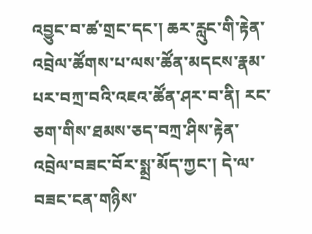འབྱུང་བ་ཚ་གྲང་དང་། ཆར་རླུང་གི་རྟེན་འབྲེལ་ཚོགས་པ་ལས་ཚོན་མདངས་རྣམ་པར་བཀྲ་བའི་འཇའ་ཚོན་ཤར་བ་ནི། རང་ཅག་གིས་ཐམས་ཅད་བཀྲ་ཤིས་རྟེན་འབྲེལ་བཟང་བོར་སྨྲ་མོད་ཀྱང་། དེ་ལ་བཟང་ངན་གཉིས་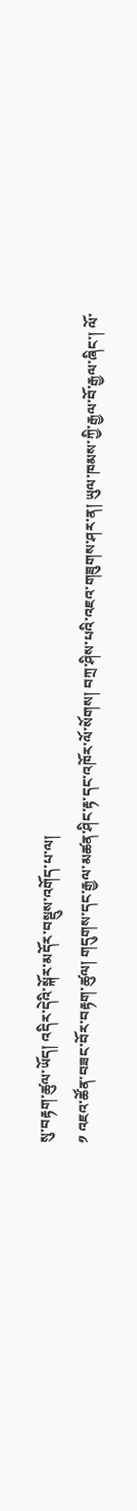སུ་བརྟག་ཚུལ་ཡོད། འདིར་དེའི་སྐོར་མདོར་བསྡུས་འགོད་པ་ལ།
༡ འཇའ་ཚོན་བཟང་བོར་བརྟག་ཚུལ། གདུགས་དང་རྒྱལ་མཚན་ཤིང་རྟ་དང་འཁོར་ལོ་སོགས། བཀྲ་ཤིས་པའི་འཇའ་གཟུགས་ཤར་ན། ཡུལ་ཁམས་ཀྱི་རྒྱལ་བོ་རྒྱལ་ཞིང་། ལོ་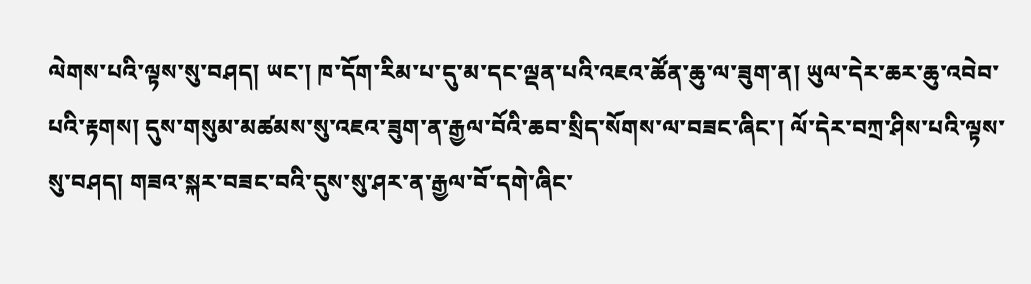ལེགས་པའི་ལྟས་སུ་བཤད། ཡང་། ཁ་དོག་རིམ་པ་དུ་མ་དང་ལྡན་པའི་འཇའ་ཚོན་ཆུ་ལ་ཟུག་ན། ཡུལ་དེར་ཆར་ཆུ་འབེབ་པའི་རྟགས། དུས་གསུམ་མཚམས་སུ་འཇའ་ཟུག་ན་རྒྱལ་བོའི་ཆབ་སྲིད་སོགས་ལ་བཟང་ཞིང་། ལོ་དེར་བཀྲ་ཤིས་པའི་ལྟས་སུ་བཤད། གཟའ་སྐར་བཟང་བའི་དུས་སུ་ཤར་ན་རྒྱལ་བོ་དགེ་ཞིང་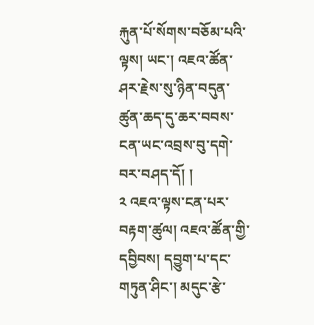རྐུན་པོ་སོགས་བཅོམ་པའི་ལྟས། ཡང་། འཇའ་ཚོན་ཤར་རྗེས་སུ་ཉིན་བདུན་ཚུན་ཆད་དུ་ཆར་བབས་ངན་ཡང་འབྲས་བུ་དགེ་བར་བཤད་དོ། །
༢ འཇའ་ལྟས་ངན་པར་བརྟག་ཚུལ། འཇའ་ཚོན་གྱི་དབྱིབས། དབྱུག་པ་དང་གཏུན་ཤིང་། མདུང་རྩེ་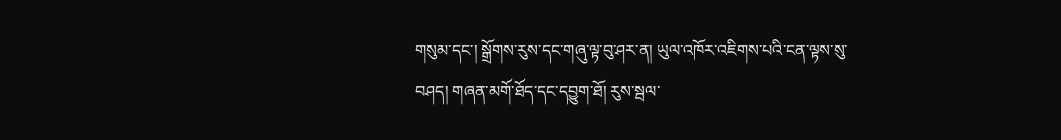གསུམ་དང་། སྒྲོགས་རུས་དང་གཞུ་ལྟ་བུ་ཤར་ན། ཡུལ་འཁོར་འཇིགས་པའི་ངན་ལྟས་སུ་བཤད། གཞན་མགོ་ཐོད་དང་དབྱུག་ཐོ། རུས་སྦལ་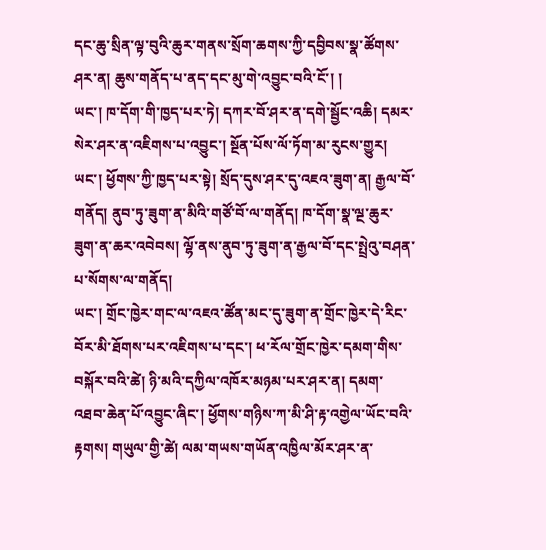དང་ཆུ་སྲིན་ལྟ་བུའི་ཆུར་གནས་སྲོག་ཆགས་ཀྱི་དབྱིབས་སྣ་ཚོགས་ཤར་ན། ཆུས་གནོད་པ་ནད་དང་མུ་གེ་འབྱུང་བའི་ངོ་། །
ཡང་། ཁ་དོག་གི་ཁྱད་པར་ཏེ། དཀར་བོ་ཤར་ན་དགེ་སྦྱོང་འཆི། དམར་སེར་ཤར་ན་འཇིགས་པ་འབྱུང་། སྔོན་པོས་ལོ་ཏོག་མ་རུངས་གྱུར།
ཡང་། ཕྱོགས་ཀྱི་ཁྱད་པར་སྟེ། སྲོད་དུས་ཤར་དུ་འཇའ་ཟུག་ན། རྒྱལ་བོ་གནོད། ནུབ་ཏུ་ཟུག་ན་མིའི་གཙོ་བོ་ལ་གནོད། ཁ་དོག་སྣ་ལྔ་ཆུར་ཟུག་ན་ཆར་འབེབས། ལྷོ་ནས་ནུབ་ཏུ་ཟུག་ན་རྒྱལ་བོ་དང་སྤྲེའུ་བཤན་པ་སོགས་ལ་གནོད།
ཡང་། གྲོང་ཁྱེར་གང་ལ་འཇའ་ཚོན་མང་དུ་ཟུག་ན་གྲོང་ཁྱེར་དེ་རིང་བོར་མི་ཐོགས་པར་འཇིགས་པ་དང་། ཕ་རོལ་གྲོང་ཁྱེར་དམག་གིས་བསྐོར་བའི་ཚེ། ཉི་མའི་དཀྱིལ་འཁོར་མཉམ་པར་ཤར་ན། དམག་འཐབ་ཆེན་པོ་འབྱུང་ཞིང་། ཕྱོགས་གཉིས་ཀ་མི་ཤི་རྟ་འགྱེལ་ཡོང་བའི་རྟགས། གཡུལ་གྱི་ཚེ། ལམ་གཡས་གཡོན་འཁྱིལ་མོར་ཤར་ན་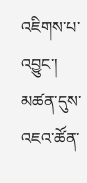འཇིགས་པ་འབྱུང་། མཚན་དུས་འཇའ་ཚོན་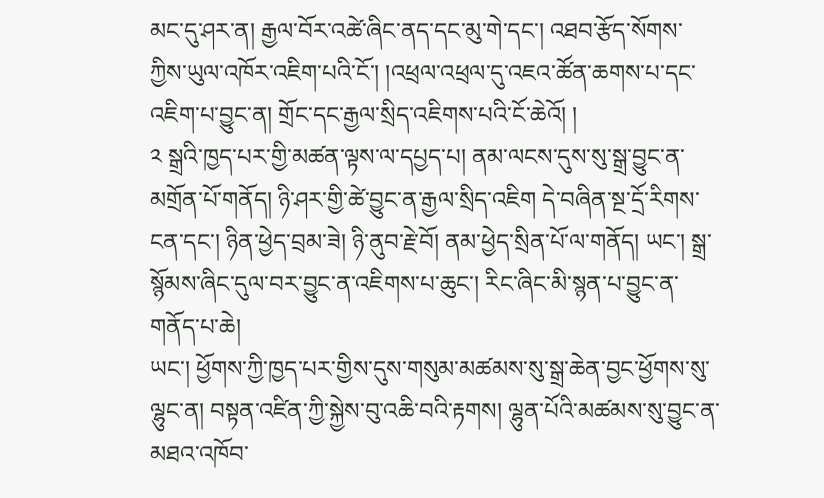མང་དུ་ཤར་ན། རྒྱལ་བོར་འཚེ་ཞིང་ནད་དང་མུ་གེ་དང་། འཐབ་རྩོད་སོགས་ཀྱིས་ཡུལ་འཁོར་འཇིག་པའི་ངོ་། །འཕྲལ་འཕྲལ་དུ་འཇའ་ཚོན་ཆགས་པ་དང་འཇིག་པ་བྱུང་ན། གྲོང་དང་རྒྱལ་སྲིད་འཇིགས་པའི་ངོ་ཆེའོ། །
༢ སྒྲའི་ཁྱད་པར་གྱི་མཚན་ལྟས་ལ་དཔྱད་པ། ནམ་ལངས་དུས་སུ་སྒྲ་བྱུང་ན་མགྲོན་པོ་གནོད། ཉི་ཤར་གྱི་ཚེ་བྱུང་ན་རྒྱལ་སྲིད་འཇིག དེ་བཞིན་སྔ་དྲོ་རིགས་ངན་དང་། ཉིན་ཕྱེད་བྲམ་ཟེ། ཉི་ནུབ་རྗེ་བོ། ནམ་ཕྱེད་སྲིན་པོ་ལ་གནོད། ཡང་། སྒྲ་སྙོམས་ཞིང་དུལ་བར་བྱུང་ན་འཇིགས་པ་ཆུང་། རིང་ཞིང་མི་སྙན་པ་བྱུང་ན་གནོད་པ་ཆེ།
ཡང་། ཕྱོགས་ཀྱི་ཁྱད་པར་གྱིས་དུས་གསུམ་མཚམས་སུ་སྒྲ་ཆེན་བྱང་ཕྱོགས་སུ་ལྷུང་ན། བསྟན་འཛིན་ཀྱི་སྐྱེས་བུ་འཆི་བའི་རྟགས། ལྷུན་པོའི་མཚམས་སུ་བྱུང་ན་མཐའ་འཁོབ་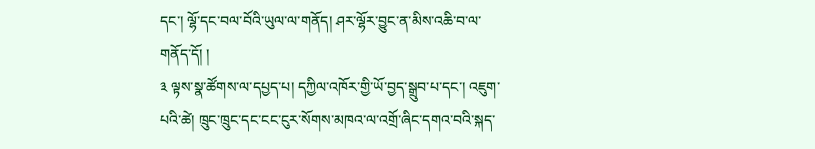དང་། ལྷོ་དང་བལ་བོའི་ཡུལ་ལ་གནོད། ཤར་ལྷོར་བྱུང་ན་མིས་འཆི་བ་ལ་གནོད་དོ། །
༣ ལྟས་སྣ་ཚོགས་ལ་དཔྱད་པ། དཀྱིལ་འཁོར་གྱི་ཡོ་བྱད་སྒྲུབ་པ་དང་། འཇུག་པའི་ཚེ། ཁྲུང་ཁྲུང་དང་ངང་ངུར་སོགས་མཁའ་ལ་འགྲོ་ཞིང་དགའ་བའི་སྐད་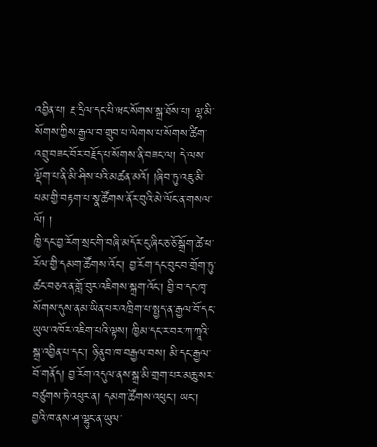འབྱིན་པ། རྔ་དྲིལ་དང་པི་ཝང་སོགས་སྒྲ་ཐོས་པ། ལྷ་མི་སོགས་ཀྱིས་རྒྱལ་བ་གྲུབ་པ་ལེགས་པ་སོགས་ཚིག་འབྲུ་བཟང་བོར་བརྗོད་པ་སོགས་ནི་བཟང་ལ། དེ་ལས་ལྡོག་པ་ནི་མི་ཤིས་པའི་མཚན་མའོ། །ཞིབ་ཏུ་འཇུ་མི་ཕམ་གྱི་བརྟག་པ་སྣ་ཚོགས་ནོར་བུའི་མེ་ལོང་ན་གསལ་ལོ། །
ཁྱི་དང་བྱ་རོག་སྲང་གི་བཞི་མདོར་ངུ་ཞིང་ཅ་ཅོ་སྒྲོག་ཚེ་ཕ་རོལ་གྱི་དམག་ཚོགས་འོང་། བྱ་རོག་དང་བུང་བ་གྲོག་ཏུ་ཚང་བཅའ་ན་གློ་བུར་འཇིགས་སྐྲག་འོང་། བྱི་བ་དང་ཁྭ་སོགས་དུས་ནམ་ཡིན་པར་འཁྲིག་པ་སྤྱད་ན་རྒྱལ་བོ་དང་ཡུལ་འཁོར་འཇིག་པའི་ལྟས། ཁྱིམ་དང་ར་བར་ཀ་ཀཱའི་སྒྲ་འབྱིན་པ་དང་། ཉི་ནུབ་ཁ་བརྒྱལ་བས། མི་དང་རྒྱལ་བོ་གནོད། བྱ་རོག་འདུལ་ནས་སྒྲ་མི་གྲག་པར་མཆུ་སར་བཙུགས་ཏེ་འཕུར་ན། དམག་ཚོགས་འཕུང་། ཡང་། བྱའི་ཁ་ནས་ཤ་ལྷུང་ན་ཡུལ་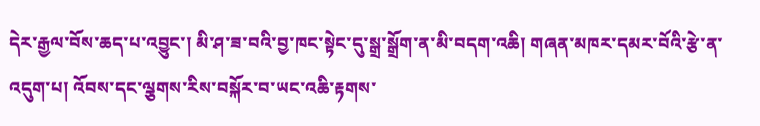དེར་རྒྱལ་བོས་ཆད་པ་འབྱུང་། མི་ཤ་ཟ་བའི་བྱ་ཁང་སྟེང་དུ་སྒྲ་སྒྲོག་ན་མི་བདག་འཆི། གཞན་མཁར་དམར་བོའི་རྩེ་ན་འདུག་པ། འོབས་དང་ལྕགས་རིས་བསྐོར་བ་ཡང་འཆི་རྟགས་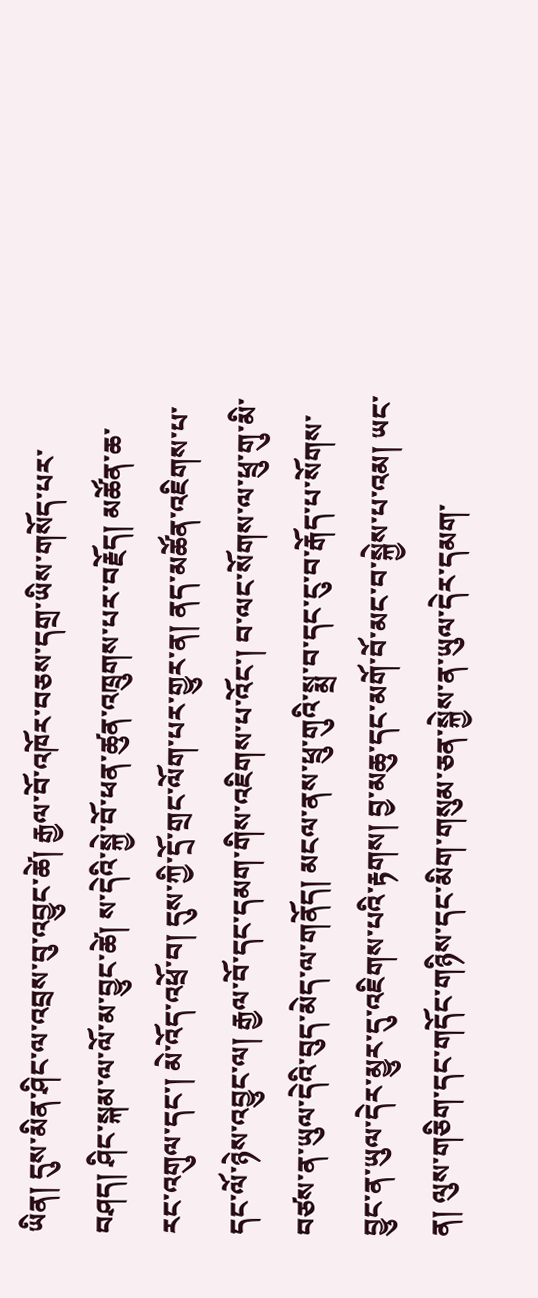ཡིན། དུས་མིན་ཤིང་ལ་འབྲས་བུ་འབྱུང་ཚེ། རྒྱལ་བོ་འཁོར་བཅས་དགྲ་ཡིས་གསོད་པར་བཤད། ཤིང་སྐམ་ལ་ལོ་མ་བྱུང་ཚེ། ས་དེའི་སྐྱེ་བོ་ཕན་ཚུན་འཁྲུགས་པར་བརྗོད། མཚོན་ཆ་རང་འགུལ་དང་། མེ་འོད་འཕྲོ་བ། དུས་ཀྱི་དྲོ་གྲང་ལོག་པར་གྱུར་ན། ནད་མཚོན་འཇིགས་པ་དང་ལོ་ཉེས་འབྱུང་ལ། རྒྱལ་བོ་དང་དམག་གིས་འཇིགས་པ་འོང་། བ་ལང་སོགས་ལ་ཕྲུ་གུ་མི་བཙས་ན་ཡུལ་དེའི་བུད་མེད་ལ་གནོད། མངལ་ནས་ཕྲུ་གུའི་སྨྲ་བ་དང་ངུ་བ་རྒོད་པ་སོགས་བྱུང་ན་ཡུལ་དེར་མྱུར་དུ་འཇིགས་པའི་རྟགས། བྱ་མཆུ་དང་མགོ་བོ་མང་བ་སྐྱེས་པ་འམ། ཡང་ན། ལུས་གཅིག་དང་གདོང་གཉིས་དང་མིག་གསུམ་ཅན་སྐྱེས་ན་ཡུལ་དེར་དམག་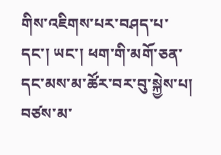གིས་འཇིགས་པར་བཤད་པ་དང་། ཡང་། ཕག་གི་མགོ་ཅན་དང་མས་མ་ཚོར་བར་བུ་སྐྱེས་པ། བཙས་མ་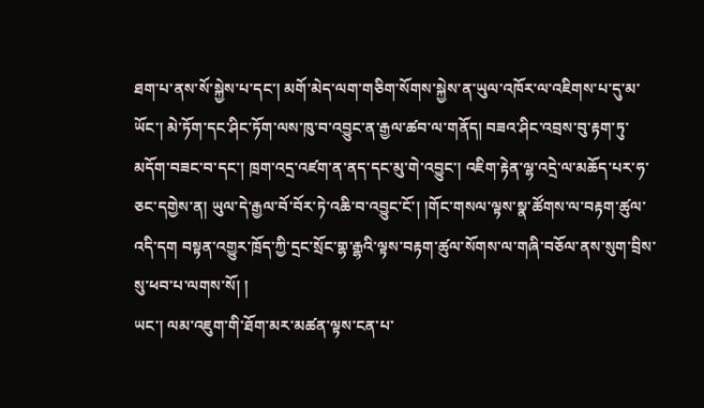ཐག་པ་ནས་སོ་སྐྱེས་པ་དང་། མགོ་མེད་ལག་གཅིག་སོགས་སྐྱེས་ན་ཡུལ་འཁོར་ལ་འཇིགས་པ་དུ་མ་ཡོང་། མེ་ཏོག་དང་ཤིང་ཏོག་ལས་ཁུ་བ་འབྱུང་ན་རྒྱལ་ཚབ་ལ་གནོད། བཟའ་ཤིང་འབྲས་བུ་རྟག་ཏུ་མདོག་བཟང་བ་དང་། ཁྲག་འདྲ་འཛག་ན་ནད་དང་མུ་གེ་འབྱུང་། འཇིག་རྟེན་ལྷ་འདྲེ་ལ་མཆོད་པར་ཧ་ཅང་དགྱེས་ན། ཡུལ་དེ་རྒྱལ་བོ་བོར་ཏེ་འཆི་བ་འབྱུང་ངོ་། །གོང་གསལ་ལྟས་སྣ་ཚོགས་ལ་བརྟག་ཚུལ་འདི་དག བསྟན་འགྱུར་ཁྲོད་ཀྱི་དྲང་སྲོང་གྷ་རྒྷའི་ལྟས་བརྟག་ཚུལ་སོགས་ལ་གཞི་བཅོལ་ནས་སུག་བྲིས་སུ་ཕབ་པ་ལགས་སོ། །
ཡང་། ལམ་འཇུག་གི་ཐོག་མར་མཚན་ལྟས་ངན་པ་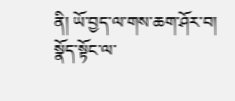ནི། ཡོ་བྱད་ལ་གས་ཆག་ཤོར་བ། སྣོད་སྟོང་ལ་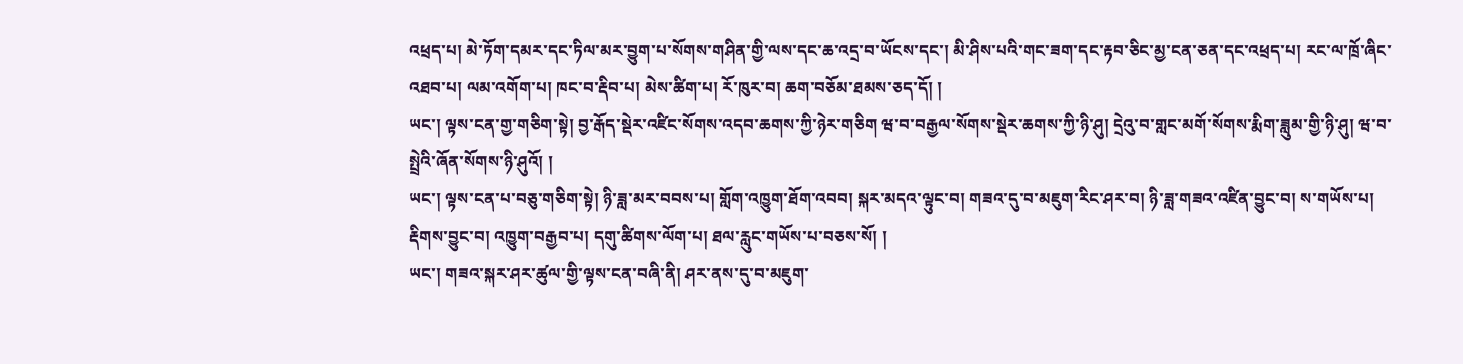འཕྲད་པ། མེ་ཏོག་དམར་དང་ཏིལ་མར་བྱུག་པ་སོགས་གཤིན་གྱི་ལས་དང་ཆ་འདྲ་བ་ཡོངས་དང་། མི་ཤིས་པའི་གང་ཟག་དང་རྟབ་ཅིང་མྱ་ངན་ཅན་དང་འཕྲད་པ། རང་ལ་ཁྲོ་ཞིང་འཐབ་པ། ལམ་འགོག་པ། ཁང་བ་རྡིབ་པ། མེས་ཚིག་པ། རོ་ཁུར་བ། ཆག་བཅོམ་ཐམས་ཅད་དོ། །
ཡང་། ལྟས་ངན་གྱ་གཅིག་སྟེ། བྱ་རྒོད་སྡེར་འཛིང་སོགས་འདབ་ཆགས་ཀྱི་ཉེར་གཅིག ཝ་བ་བརྒྱལ་སོགས་སྡེར་ཆགས་ཀྱི་ཉི་ཤུ། དྲེའུ་བ་གླང་མགོ་སོགས་རྨིག་ཟླུམ་གྱི་ཉི་ཤུ། ཝ་བ་སྤྲེའི་ཞོན་སོགས་ཉི་ཤུའོ། །
ཡང་། ལྟས་ངན་པ་བཅུ་གཅིག་སྟེ། ཉི་ཟླ་མར་བབས་པ། གློག་འཁྱུག་ཐོག་འབབ། སྐར་མདའ་ལྟུང་བ། གཟའ་དུ་བ་མཇུག་རིང་ཤར་བ། ཉི་ཟླ་གཟའ་འཛིན་བྱུང་བ། ས་གཡོས་པ། རྡིགས་བྱུང་བ། འཁྱུག་བརྒྱབ་པ། དགུ་ཚིགས་ལོག་པ། ཐལ་རླུང་གཡོས་པ་བཅས་སོ། །
ཡང་། གཟའ་སྐར་ཤར་ཚུལ་གྱི་ལྟས་ངན་བཞི་ནི། ཤར་ནས་དུ་བ་མཇུག་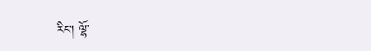རིང་། ལྷོ་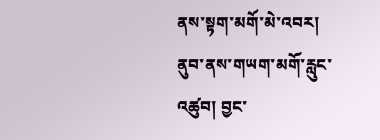ནས་སྟག་མགོ་མེ་འབར། ནུབ་ནས་གཡག་མགོ་རླུང་འཚུབ། བྱང་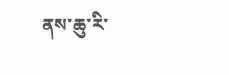ནས་ཆུ་རི་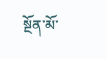སྔོན་མོ་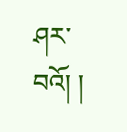ཤར་བའོ། །